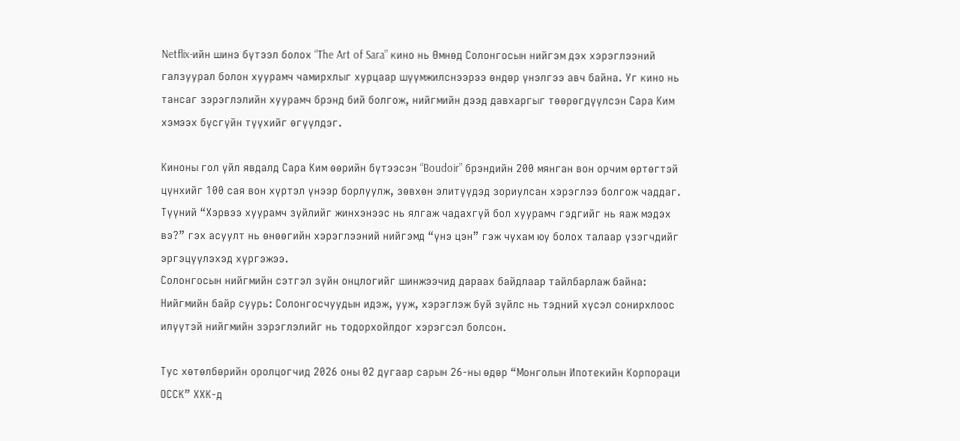Netflix-ийн шинэ бүтээл болох “The Art of Sara” кино нь Өмнөд Солонгосын нийгэм дэх хэрэглээний галзуурал болон хуурамч чамирхлыг хурцаар шүүмжилснээрээ өндөр үнэлгээ авч байна. Уг кино нь тансаг зэрэглэлийн хуурамч брэнд бий болгож, нийгмийн дээд давхаргыг төөрөгдүүлсэн Сара Ким хэмээх бүсгүйн түүхийг өгүүлдэг.

Киноны гол үйл явдалд Сара Ким өөрийн бүтээсэн “Boudoir” брэндийн 200 мянган вон орчим өртөгтэй цүнхийг 100 сая вон хүртэл үнээр борлуулж, зөвхөн элитүүдэд зориулсан хэрэглээ болгож чаддаг. Түүний “Хэрвээ хуурамч зүйлийг жинхэнээс нь ялгаж чадахгүй бол хуурамч гэдгийг нь яаж мэдэх вэ?” гэх асуулт нь өнөөгийн хэрэглээний нийгэмд “үнэ цэн” гэж чухам юу болох талаар үзэгчдийг эргэцүүлэхэд хүргэжээ.
Солонгосын нийгмийн сэтгэл зүйн онцлогийг шинжээчид дараах байдлаар тайлбарлаж байна:
Нийгмийн байр суурь: Солонгосчуудын идэж, ууж, хэрэглэж буй зүйлс нь тэдний хүсэл сонирхлоос илүүтэй нийгмийн зэрэглэлийг нь тодорхойлдог хэрэгсэл болсон.

Тус хөтөлбөрийн оролцогчид 2026 оны 02 дугаар сарын 26-ны өдөр “Монголын Ипотекийн Корпораци ОССК” ХХК-д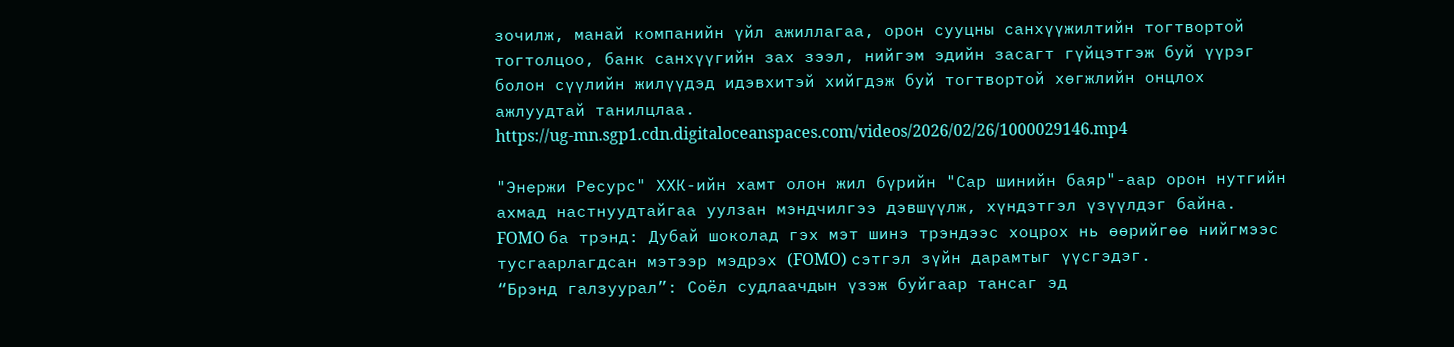зочилж, манай компанийн үйл ажиллагаа, орон сууцны санхүүжилтийн тогтвортой тогтолцоо, банк санхүүгийн зах зээл, нийгэм эдийн засагт гүйцэтгэж буй үүрэг болон сүүлийн жилүүдэд идэвхитэй хийгдэж буй тогтвортой хөгжлийн онцлох ажлуудтай танилцлаа.
https://ug-mn.sgp1.cdn.digitaloceanspaces.com/videos/2026/02/26/1000029146.mp4

"Энержи Ресурс" ХХК-ийн хамт олон жил бүрийн "Сар шинийн баяр"-аар орон нутгийн ахмад настнуудтайгаа уулзан мэндчилгээ дэвшүүлж, хүндэтгэл үзүүлдэг байна.
FOMO ба трэнд: Дубай шоколад гэх мэт шинэ трэндээс хоцрох нь өөрийгөө нийгмээс тусгаарлагдсан мэтээр мэдрэх (FOMO) сэтгэл зүйн дарамтыг үүсгэдэг.
“Брэнд галзуурал”: Соёл судлаачдын үзэж буйгаар тансаг эд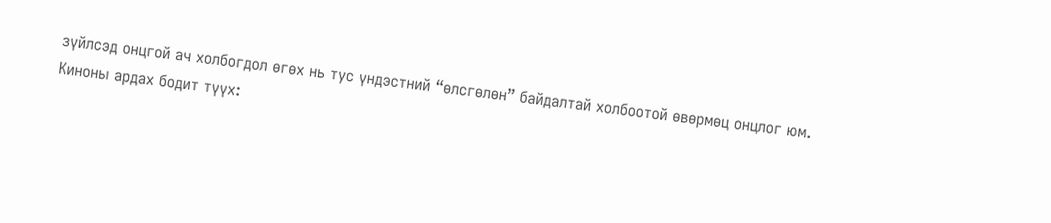зүйлсэд онцгой ач холбогдол өгөх нь тус үндэстний “өлсгөлөн” байдалтай холбоотой өвөрмөц онцлог юм.
Киноны ардах бодит түүх: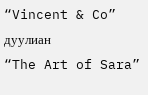“Vincent & Co” дуулиан
“The Art of Sara”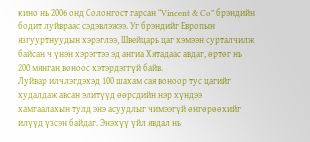кино нь 2006 онд Солонгост гарсан “Vincent & Co” брэндийн бодит луйвраас сэдэвлэжээ. Уг брэндийг Европын язгууртнуудын хэрэглээ, Швейцарь цаг хэмээн сурталчилж байсан ч үнэн хэрэгтээ эд ангиа Хятадаас авдаг, өртөг нь 200 мянган воноос хэтэрдэггүй байв.
Луйвар илчлэгдэхэд 100 шахам сая воноор тус цагийг худалдаж авсан элитүүд өөрсдийн нэр хүндээ хамгаалахын тулд энэ асуудлыг чимээгүй өнгөрөөхийг илүүд үзсэн байдаг. Энэхүү үйл явдал нь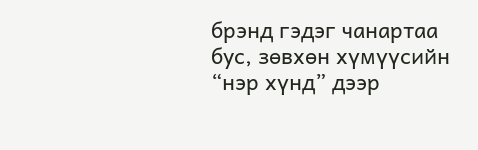брэнд гэдэг чанартаа бус, зөвхөн хүмүүсийн “нэр хүнд” дээр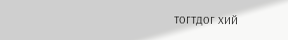тогтдог хий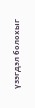үзэгдэл болохыг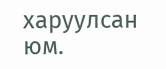харуулсан юм.